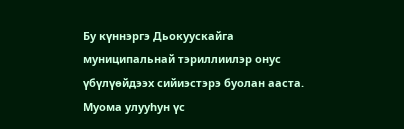Бу күннэргэ Дьокуускайга муниципальнай тэриллиилэр онус үбүлүөйдээх сийиэстэрэ буолан ааста. Муома улууһун үс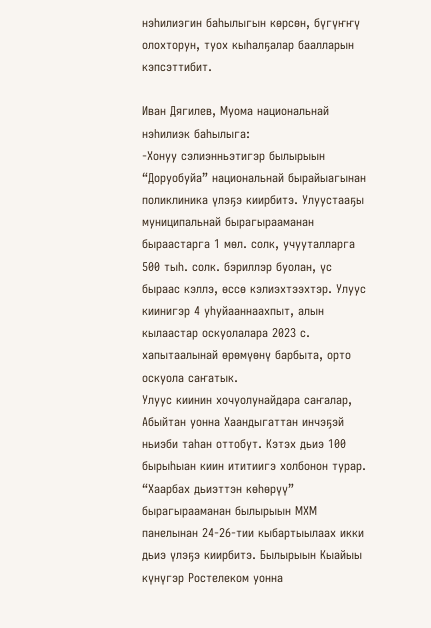нэһилиэгин баһылыгын көрсөн, бүгүҥҥү олохторун, туох кыһалҕалар баалларын кэпсэттибит.

Иван Дягилев, Муома национальнай нэһилиэк баһылыга:
-Хонуу сэлиэнньэтигэр былырыын “Доруобуйа” национальнай бырайыагынан поликлиника үлэҕэ киирбитэ. Улуустааҕы муниципальнай бырагырааманан быраастарга 1 мөл. солк, учууталларга 500 тыһ. солк. бэриллэр буолан, үс быраас кэллэ, өссө кэлиэхтээхтэр. Улуус киинигэр 4 уһуйааннаахпыт, алын кылаастар оскуолалара 2023 с. хапытаалынай өрөмүөнү барбыта, орто оскуола саҥатык.
Улуус киинин хочуолунайдара саҥалар, Абыйтан уонна Хаандыгаттан инчэҕэй ньиэби таһан оттобут. Кэтэх дьиэ 100 бырыһыан киин ититиигэ холбонон турар. “Хаарбах дьиэттэн көһөрүү” бырагырааманан былырыын МХМ панелынан 24-26-тии кыбартыылаах икки дьиэ үлэҕэ киирбитэ. Былырыын Кыайыы күнүгэр Ростелеком уонна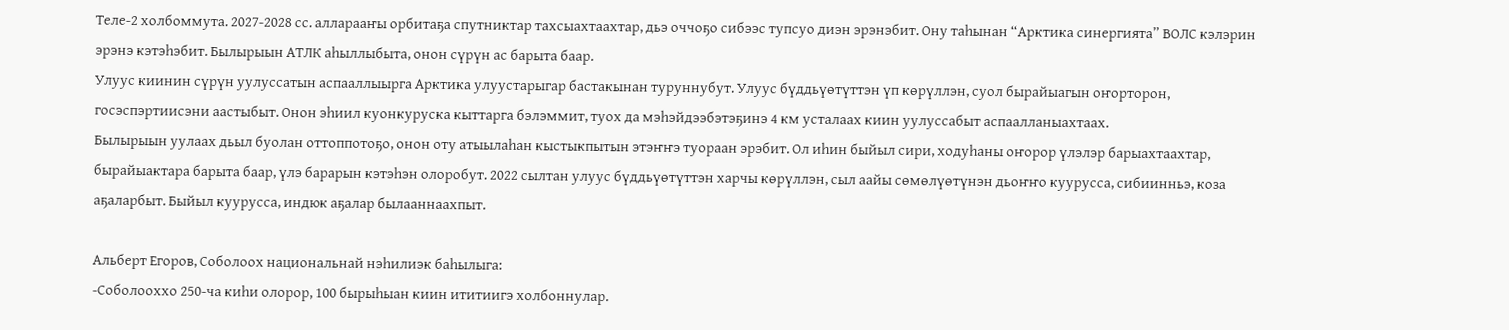Теле-2 холбоммута. 2027-2028 сс. алларааҥы орбитаҕа спутниктар тахсыахтаахтар, дьэ оччоҕо сибээс тупсуо диэн эрэнэбит. Ону таһынан “Арктика синергията” ВОЛС кэлэрин эрэнэ кэтэһэбит. Былырыын АТЛК аһыллыбыта, онон сүрүн ас барыта баар.
Улуус киинин сүрүн уулуссатын аспааллыырга Арктика улуустарыгар бастакынан туруннубут. Улуус бүддьүөтүттэн үп көрүллэн, суол бырайыагын оҥорторон, госэспэртиисэни аастыбыт. Онон эһиил куонкуруска кыттарга бэлэммит, туох да мэһэйдээбэтэҕинэ 4 км усталаах киин уулуссабыт аспаалланыахтаах.
Былырыын уулаах дьыл буолан оттоппотоҕо, онон оту атыылаһан кыстыкпытын этэҥҥэ туораан эрэбит. Ол иһин быйыл сири, ходуһаны оҥорор үлэлэр барыахтаахтар, бырайыактара барыта баар, үлэ барарын кэтэһэн олоробут. 2022 сылтан улуус бүддьүөтүттэн харчы көрүллэн, сыл аайы сөмөлүөтүнэн дьоҥҥо куурусса, сибиинньэ, коза аҕаларбыт. Быйыл куурусса, индюк аҕалар былааннаахпыт.

Альберт Егоров, Соболоох национальнай нэһилиэк баһылыга:
-Соболооххо 250-ча киһи олорор, 100 бырыһыан киин ититиигэ холбоннулар.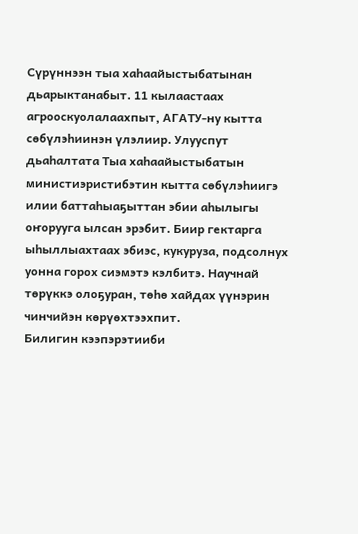Сүрүннээн тыа хаһаайыстыбатынан дьарыктанабыт. 11 кылаастаах агрооскуолалаахпыт, АГАТУ-ну кытта сөбүлэһиинэн үлэлиир. Улууспут дьаһалтата Тыа хаһаайыстыбатын министиэристибэтин кытта сөбүлэһиигэ илии баттаһыаҕыттан эбии аһылыгы оҥорууга ылсан эрэбит. Биир гектарга ыһыллыахтаах эбиэс, кукуруза, подсолнух уонна горох сиэмэтэ кэлбитэ. Научнай төрүккэ олоҕуран, төһө хайдах үүнэрин чинчийэн көрүөхтээхпит.
Билигин кээпэрэтииби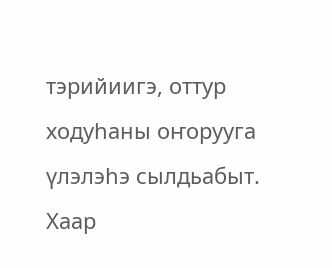тэрийиигэ, оттур ходуһаны оҥорууга үлэлэһэ сылдьабыт. Хаар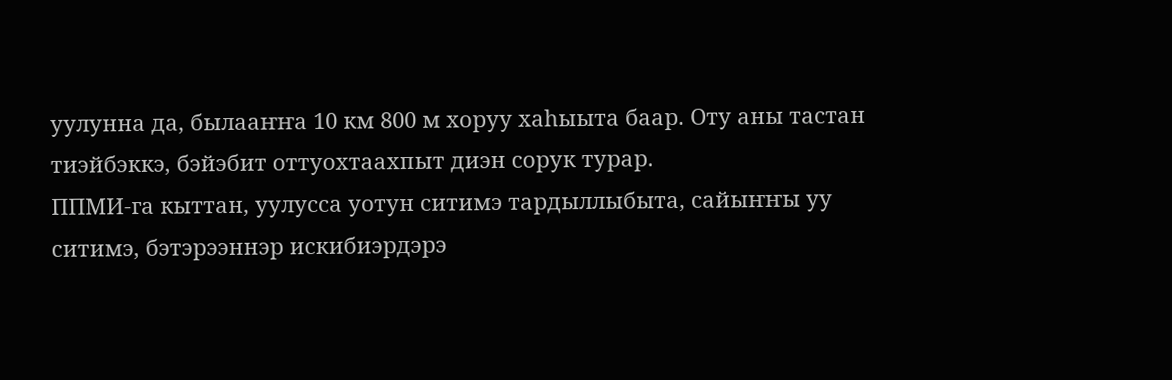уулунна да, былааҥҥа 10 км 800 м хоруу хаһыыта баар. Оту аны тастан тиэйбэккэ, бэйэбит оттуохтаахпыт диэн сорук турар.
ППМИ-га кыттан, уулусса уотун ситимэ тардыллыбыта, сайыҥҥы уу ситимэ, бэтэрээннэр искибиэрдэрэ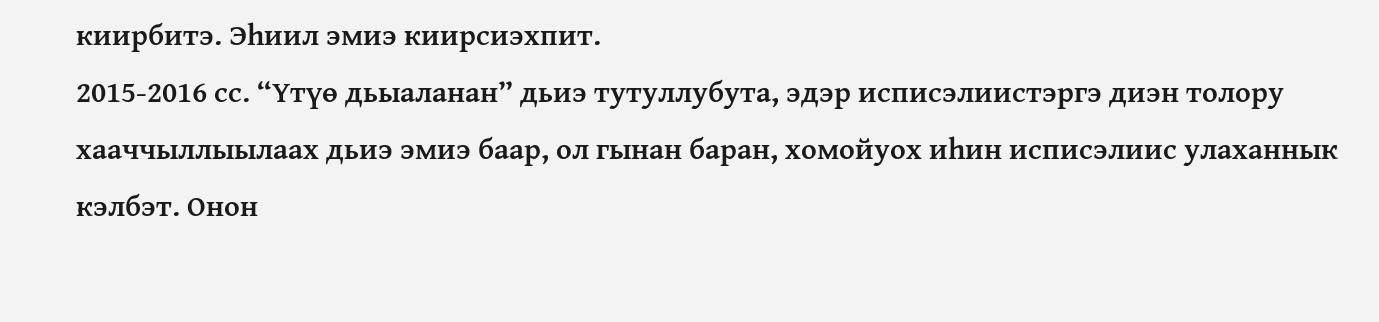киирбитэ. Эһиил эмиэ киирсиэхпит.
2015-2016 сс. “Үтүө дьыаланан” дьиэ тутуллубута, эдэр исписэлиистэргэ диэн толору хааччыллыылаах дьиэ эмиэ баар, ол гынан баран, хомойуох иһин исписэлиис улаханнык кэлбэт. Онон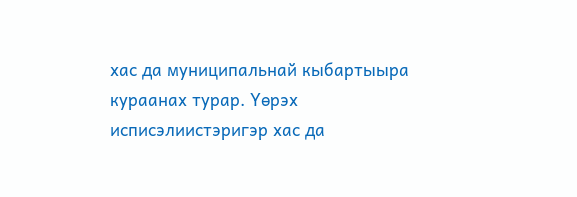хас да муниципальнай кыбартыыра кураанах турар. Үөрэх исписэлиистэригэр хас да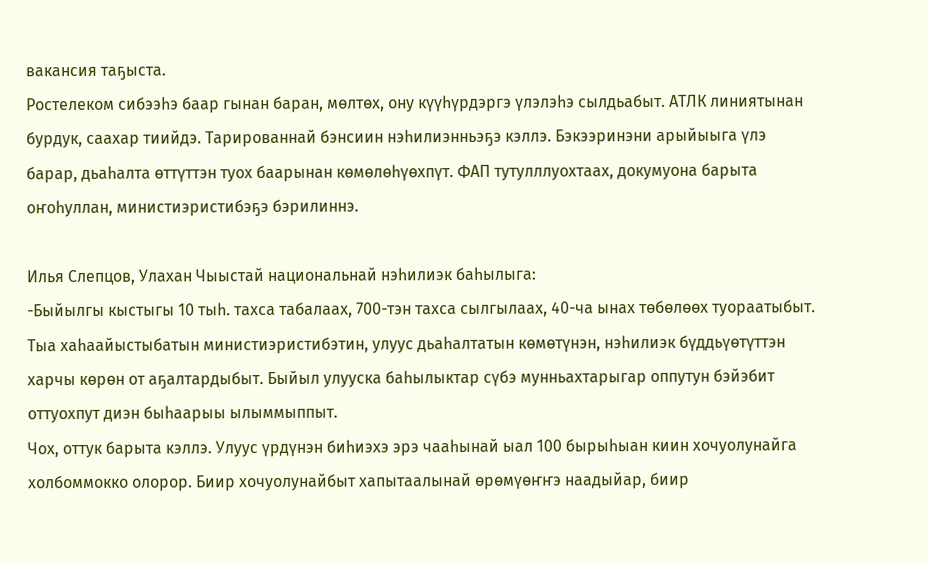вакансия таҕыста.
Ростелеком сибээһэ баар гынан баран, мөлтөх, ону күүһүрдэргэ үлэлэһэ сылдьабыт. АТЛК линиятынан бурдук, саахар тиийдэ. Тарированнай бэнсиин нэһилиэнньэҕэ кэллэ. Бэкээринэни арыйыыга үлэ барар, дьаһалта өттүттэн туох баарынан көмөлөһүөхпүт. ФАП тутулллуохтаах, докумуона барыта оҥоһуллан, министиэристибэҕэ бэрилиннэ.

Илья Слепцов, Улахан Чыыстай национальнай нэһилиэк баһылыга:
-Быйылгы кыстыгы 10 тыһ. тахса табалаах, 700-тэн тахса сылгылаах, 40-ча ынах төбөлөөх туораатыбыт. Тыа хаһаайыстыбатын министиэристибэтин, улуус дьаһалтатын көмөтүнэн, нэһилиэк бүддьүөтүттэн харчы көрөн от аҕалтардыбыт. Быйыл улууска баһылыктар сүбэ мунньахтарыгар оппутун бэйэбит оттуохпут диэн быһаарыы ылыммыппыт.
Чох, оттук барыта кэллэ. Улуус үрдүнэн биһиэхэ эрэ чааһынай ыал 100 бырыһыан киин хочуолунайга холбоммокко олорор. Биир хочуолунайбыт хапытаалынай өрөмүөҥҥэ наадыйар, биир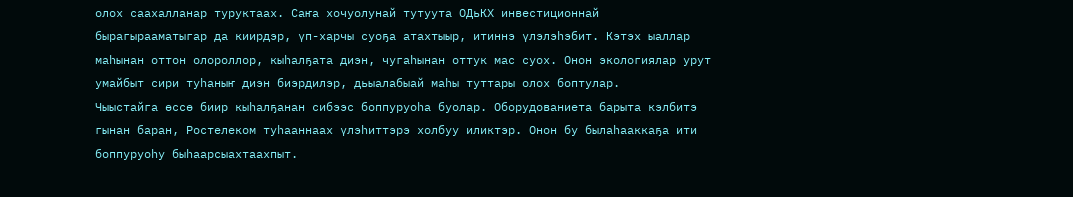олох саахалланар туруктаах. Саҥа хочуолунай тутуута ОДьКХ инвестиционнай бырагырааматыгар да киирдэр, үп-харчы суоҕа атахтыыр, итиннэ үлэлэһэбит. Кэтэх ыаллар маһынан оттон олороллор, кыһалҕата диэн, чугаһынан оттук мас суох. Онон экологиялар урут умайбыт сири туһаныҥ диэн биэрдилэр, дьыалабыай маһы туттары олох боптулар.
Чыыстайга өссө биир кыһалҕанан сибээс боппуруоһа буолар. Оборудованиета барыта кэлбитэ гынан баран, Ростелеком туһааннаах үлэһиттэрэ холбуу иликтэр. Онон бу былаһааккаҕа ити боппуруоһу быһаарсыахтаахпыт.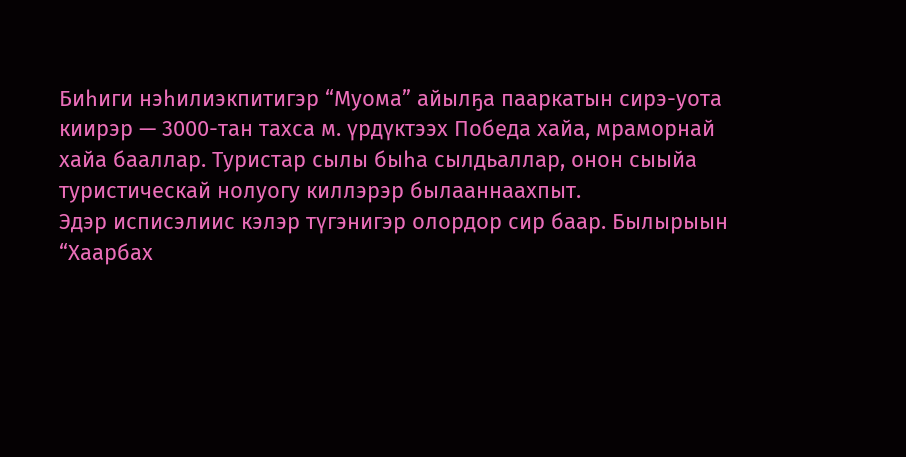Биһиги нэһилиэкпитигэр “Муома” айылҕа пааркатын сирэ-уота киирэр — 3000-тан тахса м. үрдүктээх Победа хайа, мраморнай хайа бааллар. Туристар сылы быһа сылдьаллар, онон сыыйа туристическай нолуогу киллэрэр былааннаахпыт.
Эдэр исписэлиис кэлэр түгэнигэр олордор сир баар. Былырыын “Хаарбах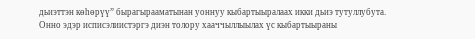дьиэттэн көһөрүү” бырагырааматынан уоннуу кыбартыыралаах икки дьиэ тутуллубута. Онно эдэр исписэлиистэргэ диэн толору хааччыллыылах үс кыбартыыраны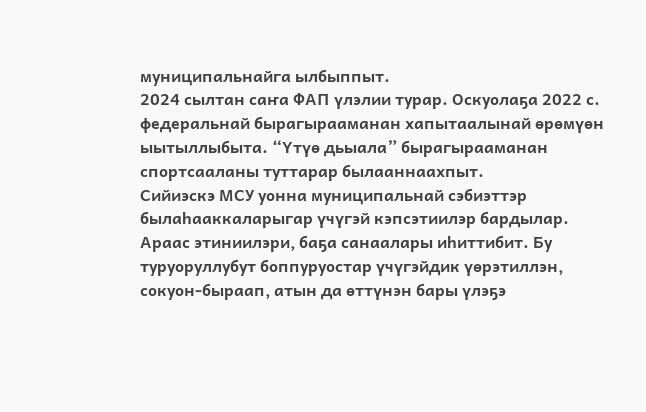муниципальнайга ылбыппыт.
2024 сылтан саҥа ФАП үлэлии турар. Оскуолаҕа 2022 с. федеральнай бырагырааманан хапытаалынай өрөмүөн ыытыллыбыта. “Үтүө дьыала” бырагырааманан спортсааланы туттарар былааннаахпыт.
Сийиэскэ МСУ уонна муниципальнай сэбиэттэр былаһааккаларыгар үчүгэй кэпсэтиилэр бардылар. Араас этиниилэри, баҕа санаалары иһиттибит. Бу туруоруллубут боппуруостар үчүгэйдик үөрэтиллэн, сокуон-быраап, атын да өттүнэн бары үлэҕэ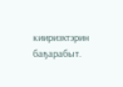киириэхтэрин баҕарабыт.